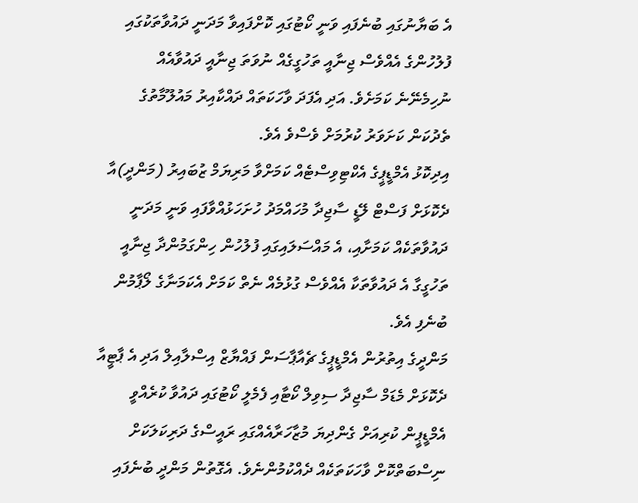އެ ބަޔާނުގައި ބުނެފައި ވަނީ ކޯޓުގައި ކޮށްފައިވާ މަދަނީ ދައުވާތަކުގައި ފުލުހުންގެ އެއްވެސް ޖިނާއީ ތަހުގީގެއް ނުވަތަ ޖިނާއީ ދައުވާއެއް ނުހިމެނޭނެ ކަމަށެވެ. އަދި އެފަދަ ވާހަކަތައް ދައްކާއިރު މައުލޫމާތުގެ ތެދުކަން ކަށަވަރު ކުރުމަށް ވެސްވެ އެވެ.
އިދިކޮޅު އެމްޑީޕީގެ އެކްޓިވިސްޓެއް ކަމަށްވާ މަރިޔަމް ޒުބައިރު (މަންދީ)އާ ދެކޮޅަށް ފަސްޓް ލޭޑީ ސާޖިދާ މުހައްމަދު ހުށަހަޅުއްވާފައި ވަނީ މަދަނީ ދައުވާތަކެއް ކަމަށާއި، އެ މައްސަލައިގައި ފުލުހުން ހިންގަމުންދާ ޖިނާއީ ތަހުގީގާ އެ ދައުވާތަކާ އެއްވެސް ގުޅުމެއް ނެތް ކަމަށް އެކަމަނާގެ ލޯޕާމުން ބުނެފި އެވެ.
މަންދީގެ އިތުރުން އެމްޑީޕީގެ ޗެއާޕާސަން ފައްޔާޒް އިސްލާއިލް އަދި އެ ޕާޓީއާ ދެކޮޅަށް މެޑަމް ސާޖިދާ ސިވިލް ކޯޓާއި ފެމެލީ ކޯޓުގައި ދައުވާ ކުރެއްވީ އެމްޑީޕީން ކުރިއަށް ގެންދިޔަ މުޒާހަރާއެއްގައި ރައީސްގެ ދަރިކަލަކަށް ނިސްބަތްކޮށް ވާހަކަތަކެއް ދެއްކުމުންނެވެ. އެގޮތުން މަންދީ ބުނެފައި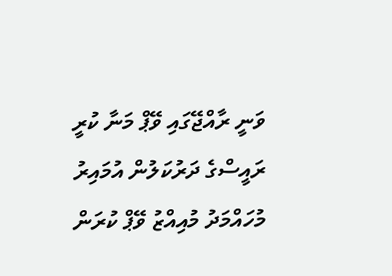ވަނީ ރާއްޖޭގައި ވޭޕް މަނާ ކުރީ ރައީސްގެ ދަރުކަލުން އުމައިރު މުހައްމަދު މުއިއްޒު ވޭޕް ކުރަން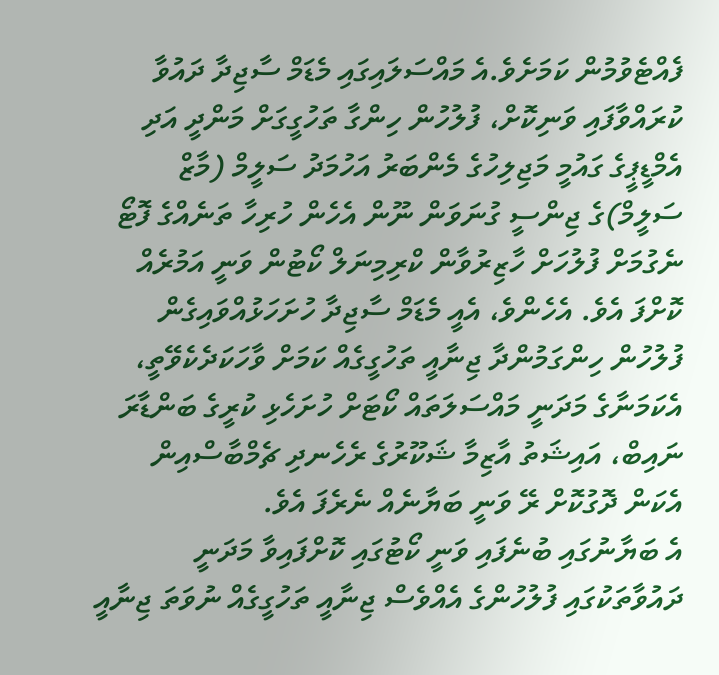ފެއްޓެވުމުން ކަމަށެވެ.އެ މައްސަލައިގައި މެޑަމް ސާޖިދާ ދައުވާ ކުރައްވާފައި ވަނިކޮށް، ފުލުހުން ހިންގާ ތަހުގީގަށް މަންދީ އަދި އެމްޑީޕީގެ ގައުމީ މަޖިލިހުގެ މެންބަރު އަހުމަދު ސަލީމް (މާޒް ސަލީމް)ގެ ޖިންސީ ގުނަވަން ނޫން އެހެން ހުރިހާ ތަނެއްގެ ފޮޓޯ ނެގުމަށް ފުލުހަށް ހާޒިރުވާން ކްރިމިނަލް ކޯޓުން ވަނީ އަމުރެއް ކޮށްފަ އެވެ. އެހެންވެ، އެއީ މެޑަމް ސާޖިދާ ހުށަހަޅުއްވައިގެން ފުލުހުން ހިންގަމުންދާ ޖިނާއީ ތަހުގީގެއް ކަމަށް ވާހަކަދެކެވޭތީ، އެކަމަނާގެ މަދަނީ މައްސަލަތައް ކޯޓަށް ހުށަހެޅި ކުރީގެ ބަންޑާރަ ނައިބް، އައިޝަތު އާޒިމާ ޝަކޫރުގެ ރެހެނދި ޗެމްބާސްއިން އެކަން ދޮގުކޮށް ރޭ ވަނީ ބަޔާނެއް ނެރެފަ އެވެ.
އެ ބަޔާނުގައި ބުނެފައި ވަނީ ކޯޓުގައި ކޮށްފައިވާ މަދަނީ ދައުވާތަކުގައި ފުލުހުންގެ އެއްވެސް ޖިނާއީ ތަހުގީގެއް ނުވަތަ ޖިނާއީ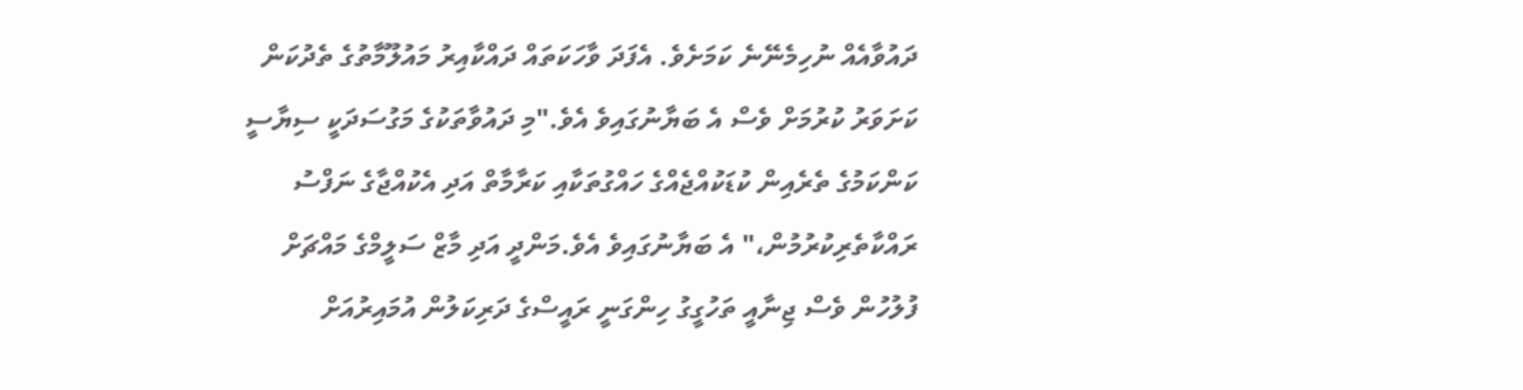ދައުވާއެއް ނުހިމެނޭނެ ކަމަށެވެ. އެފަދަ ވާހަކަތައް ދައްކާއިރު މައުލޫމާތުގެ ތެދުކަން ކަށަވަރު ކުރުމަށް ވެސް އެ ބަޔާނުގައިވެ އެވެ."މި ދައުވާތަކުގެ މަގުސަދަކީ ސިޔާސީ ކަންކަމުގެ ތެރެއިން ކުޑަކުއްޖެއްގެ ހައްގުތަކާއި ކަރާމާތް އަދި އެކުއްޖާގެ ނަފްސު ރައްކާތެރިކުރުމުން،" އެ ބަޔާނުގައިވެ އެވެ.މަންދީ އަދި މާޒް ސަލީމްގެ މައްޗަށް ފުލުހުން ވެސް ޖިނާއީ ތަހުގީގު ހިންގަނީ ރައީސްގެ ދަރިކަލުން އުމައިރުއަށް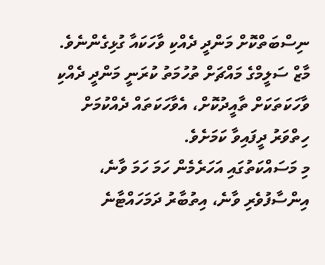ނިސްބަތްކޮށް މަންދީ ދެއްކި ވާހަކައާ ގުޅިގެންނެވެ. މާޒް ސަލީމްގެ މައްޗަށް ތުހުމަތު ކުރަނީ މަންދީ ދެއްކި ވާހަކަތަކަށް ތާއީދުކޮށް، އެވާހަކަތައް ދެއްކުމަށް ހިތްވަރު ދީފައިވާ ކަމަށެވެ.
މި މަސައްކަތުގައި އަހަރެމެން ހަމަ ހަމަ ވާނެ، އިންސާފުވެރި ވާނެ، އިތުބާރު ދަމަހައްޓާނެ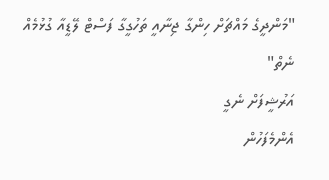"މަންދީގެ މައްޗަށް ހިންގާ ޖިނާއީ ތަހުގީގާ ފަސްޓް ލޭޑީއާ ގުޅުމެއް ނެތް"
އަރުޝީފަށް ނެގީ
އެންމެފަހުން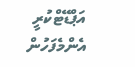އަޕްޑޭޓްކުރީ
އެންމެފަހުން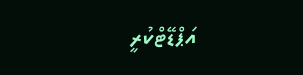އަޕްޑޭޓްކުރީ